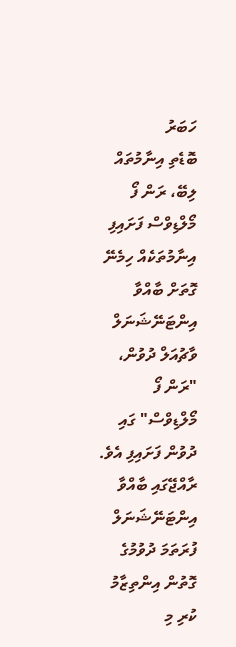ހަބަރު
ބޮޑެތި އިނާމުތައް ލިބޭ، ރަން ފޯ މޯލްޑިވްސް ފަށައިފި
އިނާމުތަކެއް ހިމެނޭ ގޮތަށް ބާއްވާ އިންޓަނޭޝަނަލް ވާޗުއަލް ދުވުން، "ރަން ފޯ މޯލްޑިވްސް" ގައި ދުވުން ފަށައިފި އެވެ.
ރާއްޖޭގައި ބާއްވާ އިންޓަނޭޝަނަލް ފުރަތަމަ ދުވުމުގެ ގޮތުން އިންތިޒާމު ކުރި މި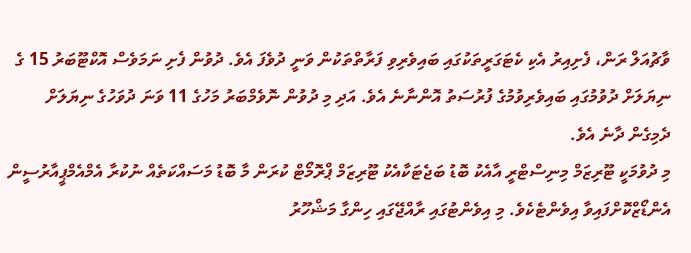ވާޗުއަލް ރަން، ފެށިއިރު އެކި ކެޓަގަރީތަކުގައި ބައިވެރިވި ފަރާތްތަކުން ވަނީ ދުވެފަ އެވެ. ދުވުން ފެށި ނަމަވެސް އޮކްޓޫބަރު 15 ގެ ނިޔަލަށް ދުވުމުގައި ބައިވެރިވުމުގެ ފުރުސަތު އޮންނާނެ އެވެ. އަދި މި ދުވުން ނޮވެމްބަރު މަހުގެ 11 ވަނަ ދުވަހުގެ ނިޔަލަށް ދެމިގެން ދާނެ އެވެ.
މި ދުވުމަކީ ޓޫރިޒަމް މިނިސްޓްރީ އާއެކު ބޮޑު ބަޖެޓަކާއެކު ޓޫރިޒަމް ޕްރޮމޯޓް ކުރަން މާ ބޮޑު މަސައްކަތެއް ނުކުރާ އެމްއެމްޕީއާރުސީން އެންޑޯޒްކޮށްފައިވާ އިވެންޓެކެވެ. މި އިވެންޓުގައި ރާއްޖޭގައި ހިންގާ މަޝްހޫރު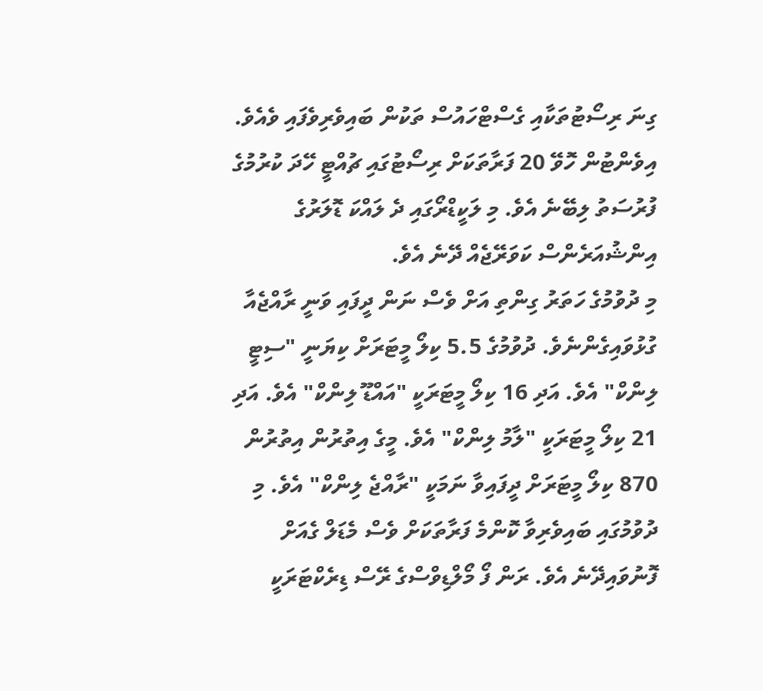ގިނަ ރިސޯޓުތަކާއި ގެސްޓްހައުސް ތަކުން ބައިވެރިވެފައި ވެއެވެ. އިވެންޓުން ހޮވޭ 20 ފަރާތަކަށް ރިސޯޓުގައި ޗުއްޓީ ހޭދަ ކުރުމުގެ ފުރުސަތު ލިބޭނެ އެވެ. މި ލަކީޑްރޯގައި ދެ ލައްކަ ޑޮލަރުގެ އިންޝުއަރެންސް ކަވަރޭޖެއް ދޭނެ އެވެ.
މި ދުވުމުގެ ހަތަރު ގިންތި އަށް ވެސް ނަން ދީފައި ވަނީ ރާއްޖެއާ ގުޅުވައިގެންނެވެ. ދުވުމުގެ 5.5 ކިލޯ މީޓަރަށް ކިޔަނީ "ސިޓީ ލިންކް" އެވެ. އަދި 16 ކިލޯ މީޓަރަކީ "އައްޑޫ ލިންކް" އެވެ. އަދި 21 ކިލޯ މީޓަރަކީ "ލާމު ލިންކް" އެވެ. މީގެ އިތުރުން އިތުރުން 870 ކިލޯ މީޓަރަށް ދީފައިވާ ނަމަކީ "ރާއްޖެ ލިންކް" އެވެ. މި ދުވުމުގައި ބައިވެރިވާ ކޮންމެ ފަރާތަކަށް ވެސް މެޑަލް ގެއަށް ފޮނުވައިދޭނެ އެވެ. ރަން ފޯ މޯލްޑިވްސްގެ ރޭސް ޑިރެކްޓަރަކީ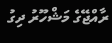ރާއްޖޭގެ މަޝްހޫރު ދިގު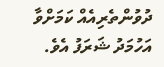ދުވުންތެރިއެއް ކަމަށްވާ އަހުމަދު ޝަރަފު އެވެ.